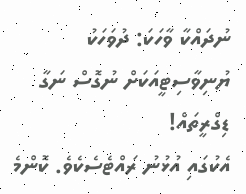ނުދައްކާ ވާހަކަ: ދުވަހަކު ޔުނިވާސިޓީއަކަށް ނުގޮސް ނަގާ ޑިގްރީތައް!
އެކުގައި އުޅުނު ރައްޓެސެކެވެ. ކޮންމެ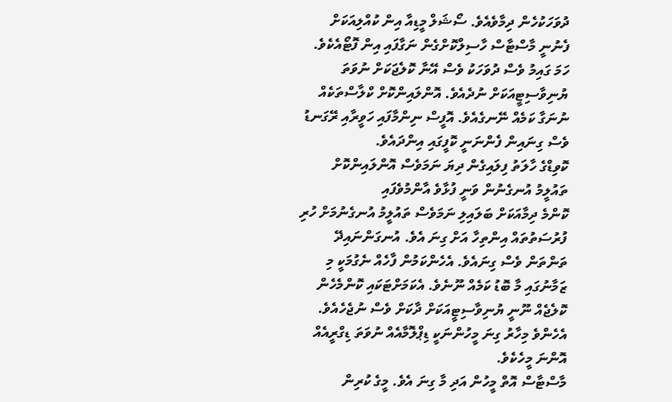ދުވަހަކުހެން ދިމާވެއެވެ. ސޯޝަލް މީޑިއާ އިން ކުއްލިއަކަށް ފެނުނީ މާސްޓާސް ހާސިލްކޮށްގެން ނަގާފައި އިން ފޮޓޯއެކެވެ. ހަމަ ގައިމު ވެސް ދުވަހަކު ވެސް އޭނާ ކޮލެޖަކަށް ނުވަތަ ޔުނިވާސިޓީއަކަށް ނުދެއެވެ. އޮންލައިންކޮށް ކްލާސްތަކެއް ނުނަގާ ކަމެއް ނޭނގެއެވެ. އޮފީސް ނިންމާފައި ހަވީރާއި ރޭގަނޑު ވެސް ގިނައިން ފެންނަނީ ކޮފީގައި އިންދައެވެ.
ކޮވިޑްގެ ހާލަތު ފިލައިގެން ދިޔަ ނަމަވެސް އޮންލައިންކޮށް ތައުލީމު އުނގެނުން ވަނީ ފުޅާވެ އާންމުވެފައި
ކޮންމެ ދިމާއަކަށް ބަލައިލި ނަމަވެސް ތައުލީމު އުނގެނުމަށް ހުރި ފުރުސަތުތައް އިންތިހާ އަށް ގިނަ އެވެ. އުނގަންނައިދޭ ތަންތަން ވެސް ގިނައެވެ. އެހެންކަމުން ފާހެއް ނެގުމަކީ މި ޒަމާނުގައި މާ ބޮޑު ކަމެއް ނޫނެވެ. އެކަމަށްޓަކައި ކޮންމެހެން ކޮލެޖެއް ނޫނީ ޔުނިވާސިޓީއަކަށް ދާކަށް ވެސް ނުޖެހެއެވެ. އެހެންވެ މިހާރު ގިނަ މީހުންނަކީ ޑިޕްލޮމާއެއް ނުވަތަ ޑިގްރީއެއް އޮންނަ މީހެކެވެ.
މާސްޓާސް އޮތް މީހުން އަދި މާ ގިނަ އެވެ. މީގެ ކުރިން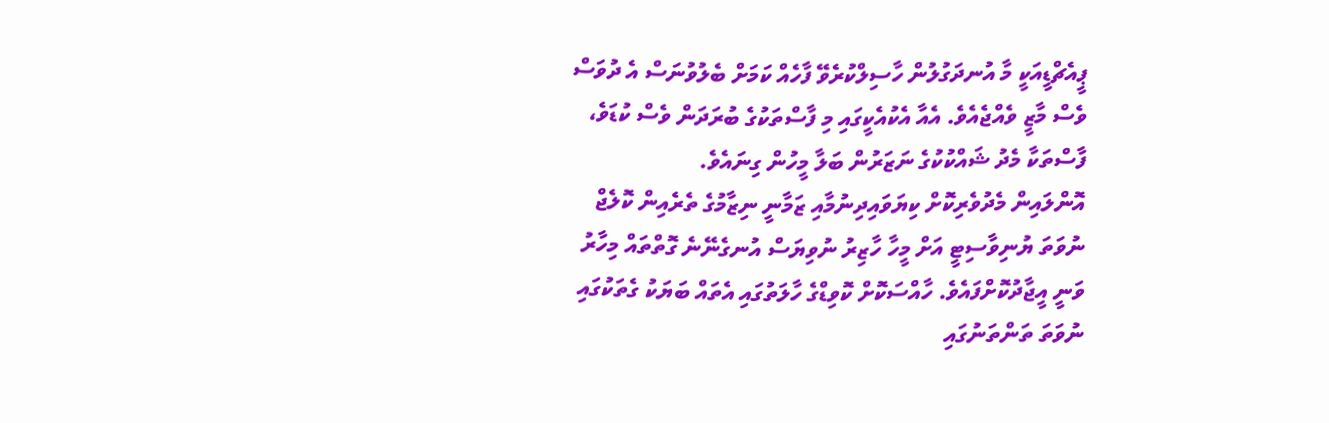ޕީއެޗްޑީއަކީ މާ އުނދަގުލުން ހާސިލްކުރެވޭ ފާހެއް ކަމަށް ބެލުވުނަސް އެ ދުވަސް ވެސް މާޒީ ވެއްޖެއެވެ. އެއާ އެކުއެކީގައި މި ފާސްތަކުގެ ބުރަދަން ވެސް ކުޑަވެ، ފާސްތަކާ މެދު ޝައްކުކުގެ ނަޒަރުން ބަލާ މީހުން ގިނައެވެ.
އޮންލައިން މެދުވެރިކޮށް ކިޔަވައިދިނުމާއި ޒަމާނީ ނިޒާމުގެ ތެރެއިން ކޮލެޖް ނުވަތަ ޔުނިވާސިޓީ އަށް މީހާ ހާޒިރު ނުވިޔަސް އުނގެނޭނެ ގޮތްތައް މިހާރު ވަނީ އީޖާދުކޮށްފައެވެ. ހާއްސަކޮށް ކޮވިޑްގެ ހާލަތުގައި އެތައް ބަޔަކު ގެތަކުގައި ނުވަތަ ތަންތަނުގައި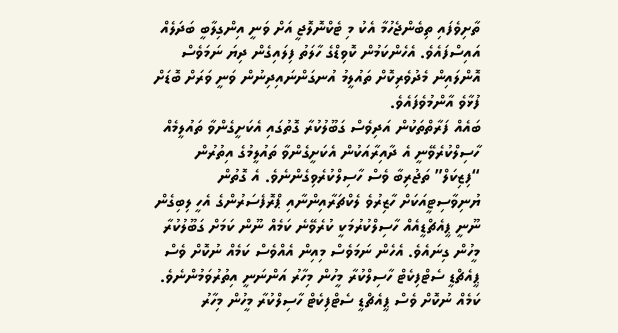ތާށިވެފައި ތިބެންޖެހުމާ އެކު މި ޓެކްނޮލޮޖީ އަށް ވަނީ އިންގިލާބީ ބަދަލެއް އައިސްފައެވެ. އެހެންކަމުން ކޮވިޑްގެ ހާލަތު ފިލައިގެން ދިޔަ ނަމަވެސް އޮންލައިން މެދުވެރިކޮށް ތައުލީމު އުނގަންނައިދިނުން ވަނީ ވަރަށް ބޮޑަށް ފުޅާވެ އާންމުވެފައެވެ.
ބައެއް ފަރާތްތަކުން އަދިވެސް ގަބޫލުކުރާ ގޮތުގައި އެކަށީގެންވާ ތައުލީމެއް ހާސިލްކުރެވޭނީ އެ ދާއިރާއަކުން އެކަށީގެންވާ ތައުލީމުގެ އިތުރުން “ފިޒިކަލް” ތަޖުރިބާ ވެސް ހާސިލްކުރެވިގެންނެވެ. އެ ގޮތުން ޔުނިވާސިޓީއަކަށް ހާޒިރުވެ ލެކްޗަރާއިންނާއި ޕްރޮފެސަރުންގެ އެހީ ލިބިގެން ނޫނީ ޕީއެޗްޑީއެއް ހާސިލްކުރުމަކީ ކުރެވޭނެ ކަމެއް ނޫން ކަމަށް ގަބޫލުކުރާ މީހުން ގިނައެވެ. އެހެން ނަމަވެސް މިއިން އެއްވެސް ކަމެއް ނުކޮށް ވެސް ޕީއެޗްޑީ ސެޓްފިކެޓް ހާސިލްކުރާ މީހުން މިހާރު އަންނަނީ އިތުރުވަމުންނެވެ.
ކަމެއް ނުކޮށް ވެސް ޕީއެޗްޑީ ސެޓްފިކެޓް ހާސިލްކުރާ މީހުން މިހާރު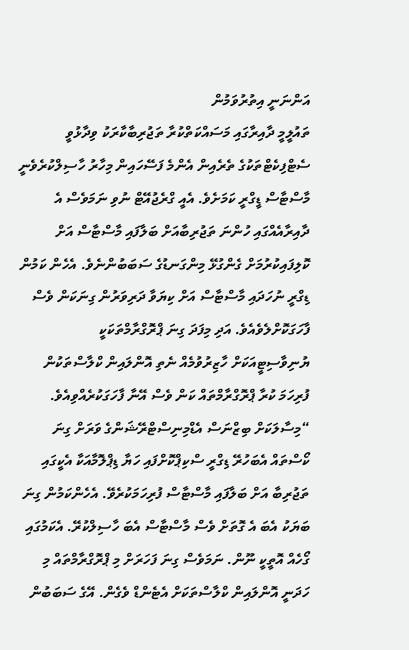އަންނަނީ އިތުރުވަމުން
ތައުލީމީ ދާއިރާގައި މަސައްކަތްކުރާ ތަޖުރިބާކާރަކު ވިދާޅުވީ ސެޓްފިކެޓްތަކުގެ ތެރެއިން އެންމެ ފަސޭހައިން މިހާރު ހާސިލްކުރެވެނީ މާސްޓާސް ޑީގްރީ ކަމަށެވެ. އެއީ ގްރެޖުއޭޓް ނުވި ނަމަވެސް އެ ދާއިރާއެއްގައި ހުންނަ ތަޖުރިބާއަށް ބަލާފައި މާސްޓާސް އަށް ކޮލިފައިކުރުމަށް ގެންގުޅޭ މިންގަނޑުގެ ސަބަބުންނެވެ. އެހެން ކަމުން ޑިގްރީ ނުހަދައި މާސްޓާސް އަށް ކިޔަވާ ދަރިވަރުން ގިނަކަން ވެސް ފާހަގަކޮށްލެވެއެވެ. އަދި މިފަދަ ގިނަ ޕްރޮގްރާމްތަކަކީ ޔުނިވާސިޓީއަކަށް ހާޒިރުވުމެއް ނެތި އޮންލައިން ކްލާސްތަކުން ފުރިހަމަ ކުރާ ޕްރޮގްރާމްތައް ކަން ވެސް އޭނާ ފާހަގަކުރެއްވިއެވެ.
“މިސާލަކަށް ބިޒްނަސް އެޑްމިނިސްޓްރޭޝަންގެ ވަރަށް ގިނަ ކޯސްތައް އެބަހުރޭ ޑިގްރީ ސްކިޕްކޮށްފައި ހަޔާ ޑިޕްލޮމާއަކާ އެކީގައި ތަޖުރިބާ އަށް ބަލާފައި މާސްޓާސް ފުރިހަމަކުރެވޭ. އެހެންކަމުން ގިނަ ބަޔަކު އެބަ އެ ގޮތަށް ވެސް މާސްޓާސް އެބަ ހާސިލްކުރޭ. އެކަމުގައި ގޯހެއް އޮތީކީ ނޫން. ނަމަވެސް ގިނަ ފަހަރަށް މި ޕްރޮގްރާމްތައް މި ހަދަނީ އޮންލައިން ކްލާސްތަކަށް އެޓެންޑް ވެގެން. އޭގެ ސަބަބުން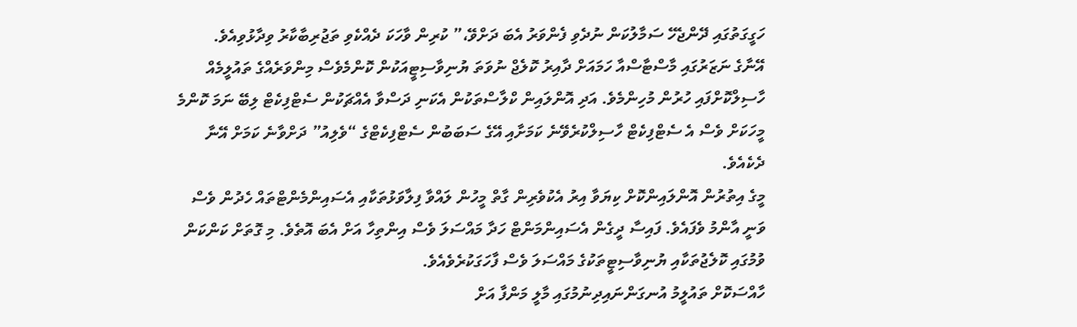ހަގީގަތުގައި ދޭންޖެހޭ ސަމާލުކަން ނުދެވި ފެންވަރު އެބަ ދަށްވޭ،” ކުރިން ވާހަކަ ދެއްކެވި ތަޖުރިބާކާރު ވިދާޅުވިއެވެ.
އޭނާގެ ނަޒަރުގައި މާސްޓާސްއާ ހަމައަށް ދާއިރު ކޮލެޖް ނުވަތަ ޔުނިވާސިޓީއަކުން ކޮންމެވެސް މިންވަރެއްގެ ތައުލީމެއް ހާސިލްކޮށްފައި ހުރުން މުހިންމެވެ. އަދި އޮންލައިން ކްލާސްތަކުން އެކަނި ދަސްވާ އެއްޗަކުން ސެޓްފިކެޓް ލިބޭ ނަމަ ކޮންމެ މީހަކަށް ވެސް އެ ސެޓްފިކެޓް ހާސިލްކުރެވޭނެ ކަމަށާއި އޭގެ ސަބަބުން ސެޓްފިކެޓްގެ “ވެލިއު” ދަށްވާނެ ކަމަށް އޭނާ ދެކެއެވެ.
މީގެ އިތުރުން އޮންލައިންކޮށް ކިޔަވާ އިރު އެކުވެރިން ގާތް މީހުން ލައްވާ ފިލާވަޅުތަކާއި އެސައިންމެންޓްތައް ހެދުން ވެސް ވަނީ އާންމު ވެފައެވެ. ފައިސާ ދީގެން އެސައިންމަންޓް ހަދާ މައްސަލަ ވެސް އިންތިހާ އަށް އެބަ އޮތެވެ. މި ގޮތަށް ކަންކަން ވުމުގައި ކޮލެޖުތަކާއި ޔުނިވާސިޓީތަކުގެ މައްސަލަ ވެސް ފާހަގަކުރެވެއެވެ.
ހާއްސަކޮށް ތައުލީމު އުނގަންނައިދިނުމުގައި މާލީ މަންފާ އަށް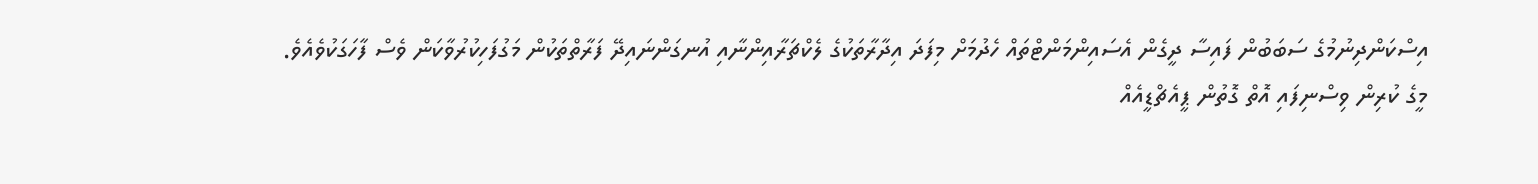އިސްކަންދިނުމުގެ ސަބަބުން ފައިސާ ދީގެން އެސައިންމަންޓްތައް ހެދުމަށް މިފަދަ އިދާރާތަކުގެ ލެކްޗަރާއިންނާއި އުނގަންނައިދޭ ފަރާތްތަކުން މަގުފަހިކުރުވާކަން ވެސް ފާހަގަކުވެއެވެ.
މީގެ ކުރިން ވިސްނިފައި އޮތް ގޮތުން ޕީއެޗްޑީއެއް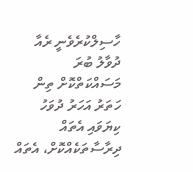ހާސިލްކުރެވެނީ ރެއާ ދުވާލު ބުރަ މަސައްކަތްކޮށް ތިން ހަތަރު އަހަރު ދުވަހު ކިޔަވައި އެތައް ދިރާސާތަކެއްކޮށް، އެތައް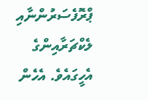ޕްރޮފެސަރުންނާއި ލެކްޗަރާއިންގެ އެހީގައެވެ. އެހެން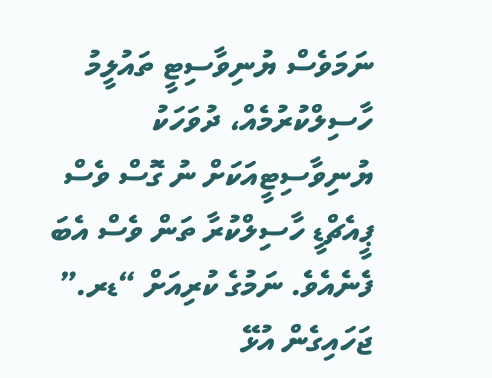ނަމަވެސް ޔުނިވާސިޓީ ތައުލީމު ހާސިލްކުރުމެއް، ދުވަހަކު ޔުނިވާސިޓީއަކަށް ނު ގޮސް ވެސް ޕީއެޗްޑީ ހާސިލްކުރާ ތަން ވެސް އެބަ ފެނެއެވެ. ނަމުގެ ކުރިއަށް “ޑރ.” ޖަހައިގެން އުޅޭ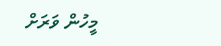މީހުން ވަރަށް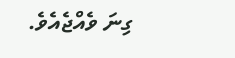ގިނަ ވެއްޖެއެވެ.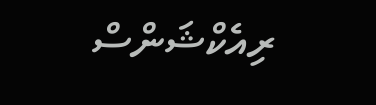ރިއެކްޝަންސް